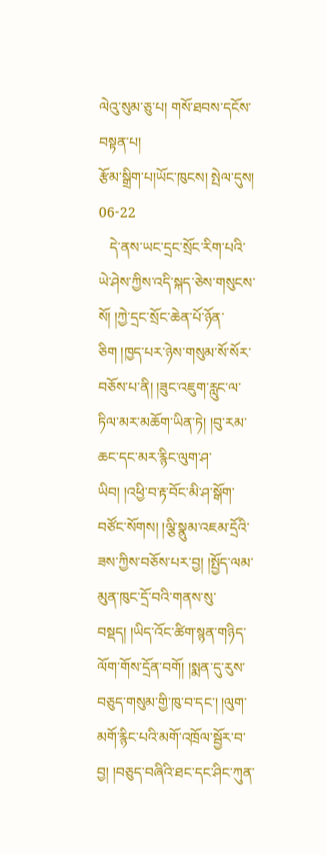ལེའུ་སུམ་ཅུ་པ། གསོ་ཐབས་དངོས་བསྟན་པ།
རྩོམ་སྒྲིག་པ།ཡོང་ཁུངས། སྤེལ་དུས། 06-22
   དེ་ནས་ཡང་དྲང་སྲོང་རིག་པའི་ཡེ་ཤེས་ཀྱིས་འདི་སྐད་ཅེས་གསུངས་སོ། །ཀྱེ་དྲང་སྲོང་ཆེན་པོ་ཉོན་ཅིག །ཁྱད་པར་ཉེས་གསུམ་སོ་སོར་བཅོས་པ་ནི། །ཟུང་འཇུག་རླུང་ལ་ཏིལ་མར་མཆོག་ཡིན་ཏེ། །བུ་རམ་ཆང་དང་མར་རྙིང་ལུག་ཤ་ཡིབ། །འཕྱི་བ་རྟ་བོང་མི་ཤ་སྒོག་བཙོང་སོགས། །ལྕི་སྣུམ་འཇམ་དྲོའི་ཟས་ཀྱིས་བཅོས་པར་བྱ། །སྤྱོད་ལམ་མུན་ཁུང་དྲོ་བའི་གནས་སུ་བསྡད། །ཡིད་འོང་ཚིག་སྙན་གཉིད་ལོག་གོས་དྲོན་བགོ། །སྨན་དུ་རུས་བཅུད་གསུམ་གྱི་ཁུ་བ་དང་། །ལུག་མགོ་རྙིང་པའི་མགོ་འཁྲོལ་སྦྱོར་བ་བྱ། །བཅུད་བཞིའི་ཐང་དང་ཤིང་ཀུན་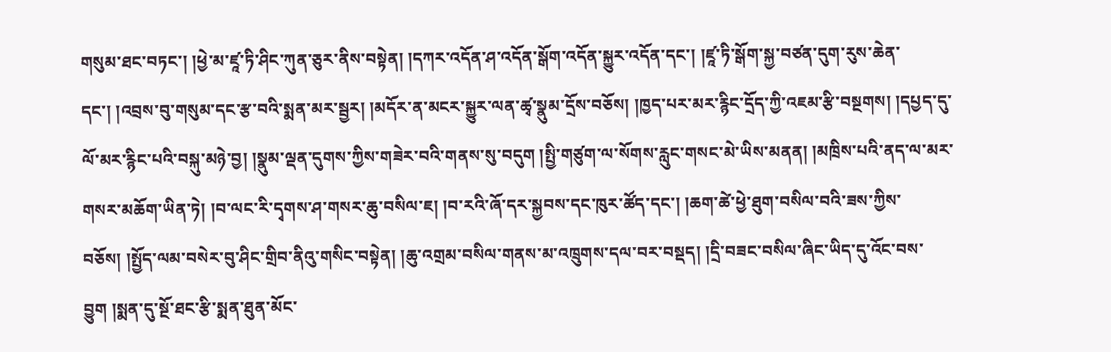གསུམ་ཐང་བཏང་། །ཕྱེ་མ་ཛཱ་ཏི་ཤིང་ཀུན་ཅུར་ནིས་བསྟེན། །དཀར་འདོན་ཤ་འདོན་སྒོག་འདོན་སྐྱུར་འདོན་དང་། །ཛཱ་ཏི་སྒོག་སྐྱ་བཙན་དུག་རུས་ཆེན་དང་། །འབྲས་བུ་གསུམ་དང་རྩ་བའི་སྨན་མར་སྦྱར། །མདོར་ན་མངར་སྐྱུར་ལན་ཚྭ་སྣུམ་དྲོས་བཅོས། །ཁྱད་པར་མར་རྙིང་དྲོད་ཀྱི་འཇམ་རྩི་བསྔགས། །དཔྱད་དུ་ལོ་མར་རྙིང་པའི་བསྐུ་མཉེ་བྱ། །སྣུམ་ལྡན་དུགས་ཀྱིས་གཟེར་བའི་གནས་སུ་བདུག །སྤྱི་གཙུག་ལ་སོགས་རླུང་གསང་མེ་ཡིས་མནན། །མཁྲིས་པའི་ནད་ལ་མར་གསར་མཆོག་ཡིན་ཏེ། །བ་ལང་རི་དྭགས་ཤ་གསར་ཆུ་བསིལ་ཇ། །བ་རའི་ཞོ་དར་སྐྱབས་དང་ཁུར་ཚོད་དང་། །ཆག་ཚེ་ཕྱེ་ཐུག་བསིལ་བའི་ཟས་ཀྱིས་བཅོས། །སྤྱོད་ལམ་བསེར་བུ་ཤིང་གྲིབ་ནིའུ་གསིང་བསྟེན། །ཆུ་འགྲམ་བསིལ་གནས་མ་འཁྲུགས་དལ་བར་བསྡད། །དྲི་བཟང་བསིལ་ཞིང་ཡིད་དུ་འོང་བས་བྱུག །སྨན་དུ་སྔོ་ཐང་རྩི་སྨན་ཐུན་མོང་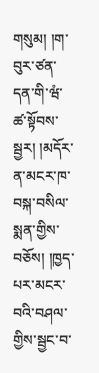གསུམ། །ག་བུར་ཙན་དན་གི་ཝཾ་ཚ་སྟོབས་སྦྱར། །མདོར་ན་མངར་ཁ་བསྐ་བསིལ་སྨན་གྱིས་བཅོས། །ཁྱད་པར་མངར་བའི་བཤལ་གྱིས་སྦྱང་བ་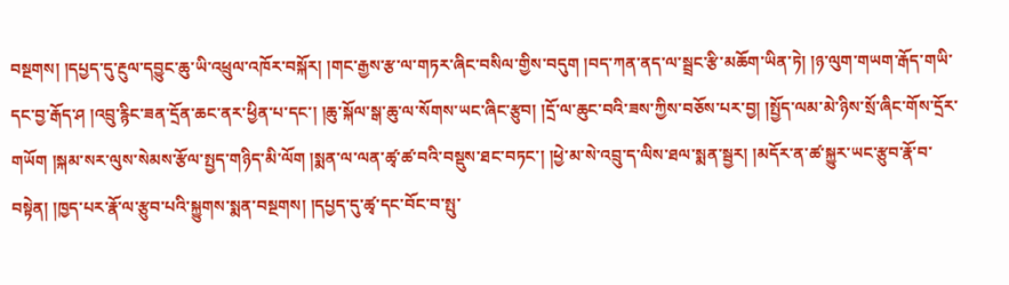བསྔགས། །དཔྱད་དུ་རྔུལ་དབྱུང་ཆུ་ཡི་འཕྲུལ་འཁོར་བསྐོར། །གང་རྒྱས་རྩ་ལ་གཏར་ཞིང་བསིལ་གྱིས་བདུག །བད་ཀན་ནད་ལ་སྦྲང་རྩི་མཆོག་ཡིན་ཏེ། །ཉ་ལུག་གཡག་རྒོད་གཡི་དང་བྱ་རྒོད་ཤ །འབྲུ་རྙིང་ཟན་དྲོན་ཆང་ནར་ཕྱིན་པ་དང་། །ཆུ་སྐོལ་སྒ་ཆུ་ལ་སོགས་ཡང་ཞིང་རྩུབ། །དྲོ་ལ་ཆུང་བའི་ཟས་ཀྱིས་བཅོས་པར་བྱ། །སྤྱོད་ལམ་མེ་ཉིས་སྲོ་ཞིང་གོས་དྲོར་གཡོག །སྐམ་སར་ལུས་སེམས་རྩོལ་སྤྱད་གཉིད་མི་ལོག །སྨན་ལ་ལན་ཚྭ་ཚ་བའི་བསྡུས་ཐང་བཏང་། །ཕྱེ་མ་སེ་འབྲུ་ད་ལིས་ཐལ་སྨན་སྦྱར། །མདོར་ན་ཚ་སྐྱུར་ཡང་རྩུབ་རྣོ་བ་བསྟེན། །ཁྱད་པར་རྣོ་ལ་རྩུབ་པའི་སྐྱུགས་སྨན་བསྔགས། །དཔྱད་དུ་ཚྭ་དང་བོང་བ་སྤུ་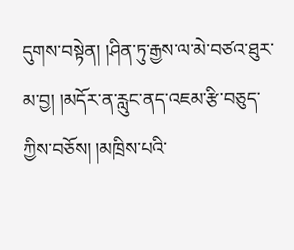དུགས་བསྟེན། །ཤིན་ཏུ་རྒྱས་ལ་མེ་བཙའ་ཐུར་མ་བྱ། །མདོར་ན་རླུང་ནད་འཇམ་རྩི་བཅུད་ཀྱིས་བཅོས། །མཁྲིས་པའི་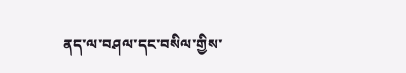ནད་ལ་བཤལ་དང་བསིལ་གྱིས་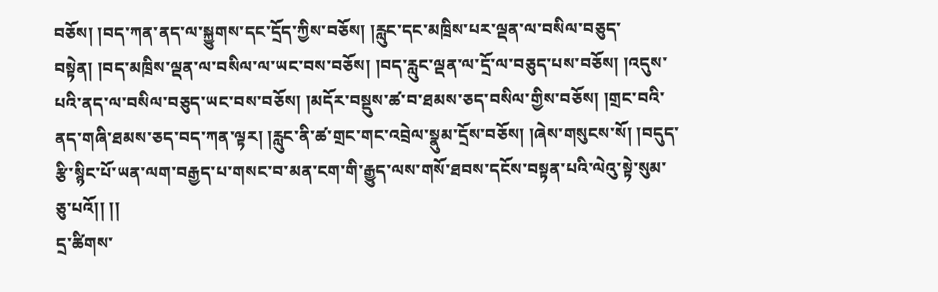བཅོས། །བད་ཀན་ནད་ལ་སྐྱུགས་དང་དྲོད་ཀྱིས་བཅོས། །རླུང་དང་མཁྲིས་པར་ལྡན་ལ་བསིལ་བཅུད་བསྟེན། །བད་མཁྲིས་ལྡན་ལ་བསིལ་ལ་ཡང་བས་བཅོས། །བད་རླུང་ལྡན་ལ་དྲོ་ལ་བཅུད་པས་བཅོས། །འདུས་པའི་ནད་ལ་བསིལ་བཅུད་ཡང་བས་བཅོས། །མདོར་བསྡུས་ཚ་བ་ཐམས་ཅད་བསིལ་གྱིས་བཅོས། །གྲང་བའི་ནད་གཞི་ཐམས་ཅད་བད་ཀན་ལྟར། །རླུང་ནི་ཚ་གྲང་གང་འབྲེལ་སྣུམ་དྲོས་བཅོས། །ཞེས་གསུངས་སོ། །བདུད་རྩི་སྙིང་པོ་ཡན་ལག་བརྒྱད་པ་གསང་བ་མན་ངག་གི་རྒྱུད་ལས་གསོ་ཐབས་དངོས་བསྟན་པའི་ལེའུ་སྟེ་སུམ་ཅུ་པའོ།། །།
དྲ་ཚིགས་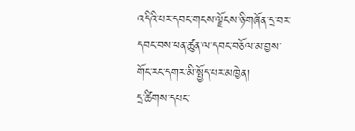འདིའི་པར་དབང་གངས་ལྗོངས་ཉི་གཞོན་དྲ་བར་དབང་བས་ཕན་ཚུན་ལ་དབང་བཅོལ་མ་བྱས་གོང་རང་དགར་མི་སྤྱོད་པར་མཁྱེན།
དྲ་ཚིགས་དཔང་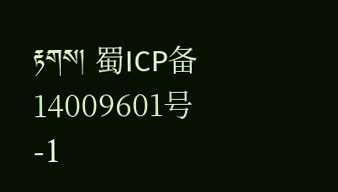རྟགས། 蜀ICP备14009601号-1